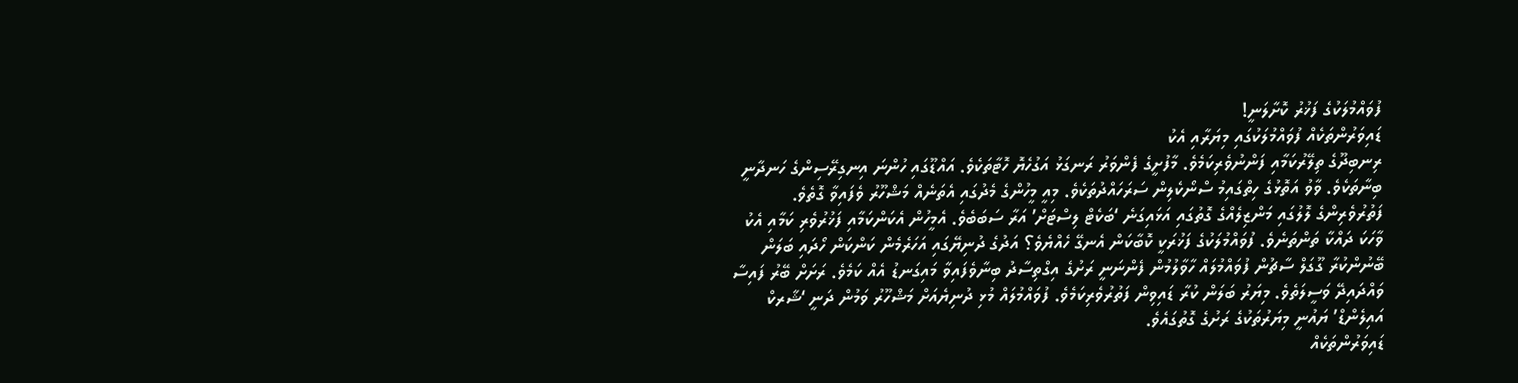ފުވައްމުލަކުގެ ފަޚުރު ކޮށާލަނީ!
ޑައިވަރުންތަކެއް ފުވައްމުލަކުގައި މިޔަރާއި އެކު
ރިނބިދޫގެ ތިލޭރުކަމާއި ފަންނުވެރިކަމެވެ. މާފުށީގެ ފެންވަރު ރަނގަޅު އަގުހެޔޮ ހޮޓާތަކެވެ. އައްޑޫގައި ހުންނަ އިނގިރޭސިންގެ ހަނދާނީ ބިނާތަކެވެ. ވާވު އަތޮޅުގެ ހިތްގައިމު ސްނޯކެލިން ސަރަހައްދުތަކެވެ. މިއީ މީހުންގެ މެދުގައި އެތަނެއް މަޝްހޫރު ވެފައިވާ ގޮތެވެ.
ފަތުރުވެރިންގެ ލޮލުގައި މަންޒިލެއްގެ ގޮތުގައި އަޅައިގަނެ ‘ބަކެޓް ލިސްޓަށް’ އަރާ ސަބަބެވެ. އެމީހުން އެކަންކަމާއި ފަޚުރުވެރި ކަމާއި އެކު ވާހަކަ ދައްކާ ތަންތަނެވެ. ފުވައްމުލަކުގެ ފަޚުރަކީ ކޮބާކަން އެނގޭ ހެއްޔެވެ؟ އަދުގެ ދުނިޔޭގައި އަހަރެމެން ކަންކަން ހޯދައި ބަލަން ބޭނުންކުރާ ގޫގަލް ސާޗުން ފުވައްމުލައް ހާވާލުމުން ފެންނަނީ ރަށުގެ އިގްތިސާދު ބިނާވެފައިވާ މައިގަނޑު އެއް ކަމެވެ. ރަށަށް ބޭރު ފައިސާ ވައްދައިދޭ ވަސީލަތެވެ. މިޔަރު ބަލަން ކުރާ ޑައިވިން ފަތުރުވެރިކަމެވެ. ފުވައްމުލައް މުޅި ދުނިޔެއަށް މަޝްހޫރު ވަމުން ދަނީ ‘ޝާރކް އައިލެންޑް’ ޔައުނީ މިޔަރުތަކުގެ ރަށުގެ ގޮތުގައެވެ.
ޑައިވަރުންތަކެއް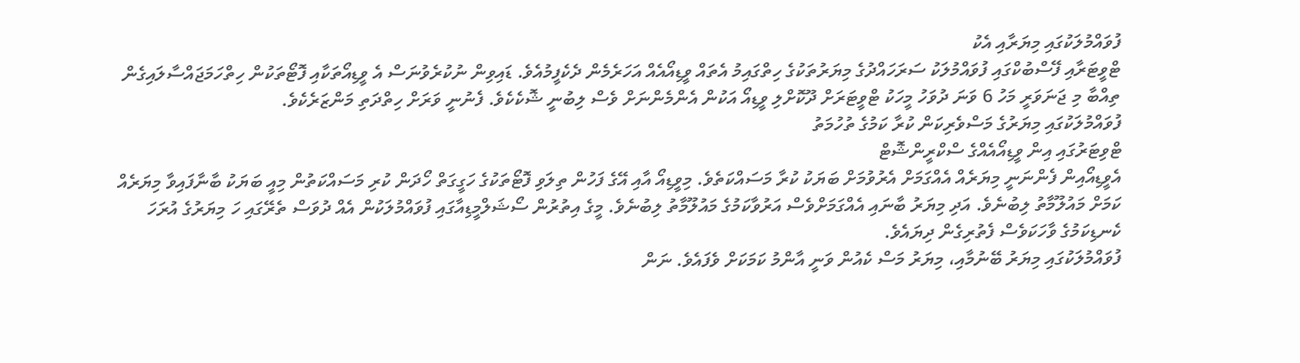ފުވައްމުލަކުގައި މިޔަރާއި އެކު
ޓްވީޓަރާއި ފޭސްބުކްގައި ފުވައްމުލަކު ސަރަހައްދުގެ މިޔަރުތަކުގެ ހިތްގައިމު އެތައް ވީޑިއޯއެއް އަހަރެމެން ދެކެފީމުއެވެ. ޑައިވިން ނުކުރެވުނަސް އެ ވީޑިއޯތަކާއި ފޮޓޯތަކުން ހިތްހަމަޖައްސާލައިގެން ތިއްބާ މި ޖަނަވަރީ މަހު 6 ވަނަ ދުވަހު މީހަކު ޓްވީޓަރަށް ދޫކޮށްލި ވީޑިއޯ އަކުން އެންމެންނަށް ވެސް ލިބުނީ ޝޮކެކެވެ. ފެނުނީ ވަރަށް ހިތްދަތި މަންޒަރެކެވެ.
ފުވައްމުލަކުގައި މިޔަރުގެ މަސްވެރިކަން ކުރާ ކަމުގެ ތުހުމަތު
ޓްވިޓަރުގައި އިން ވީޑިއޯއެއްގެ ސްކްރީންޝޮޓް
އެވީޑިއޯއިން ފެންނަނީ މިޔަރެއް އެއްގަމަށް އެރުވުމަށް ބަޔަކު ކުރާ މަސައްކަތެވެ. މިވީޑިއޯ އާއި އޭގެ ފަހުން ތިލަވި ފޮޓޯތަކުގެ ހަގީގަތް ހޯދަން ކުރި މަސައްކަތުން މިއީ ބަޔަކު ބާނާފައިވާ މިޔަރެއް ކަމަށް މައުލޫމާތު ލިބުނެވެ. އަދި މިޔަރު ބާނައި އެއްގަމަށްވެސް އަރުވާކަމުގެ މައުލޫމާތު ލިބުނެވެ. މީގެ އިތުރުން ސޯޝަލްމީޑިއާގައި ފުވައްމުލަކުން އެއް ދުވަސް ތެރޭގައި ހަ މިޔަރުގެ އުރަހަ ކެނޑިކަމުގެ ވާހަކަވެސް ފެތުރިގެން ދިޔައެވެ.
ފުވައްމުލަކުގައި މިޔަރު ބޭނުމާއި، މިޔަރު މަސް ކެއުން ވަނީ އާންމު ކަމަކަށް ވެފައެވެ. ނަން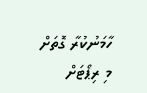ހާމަނުކުރާ ގޮތަށް މި ރިޕޯޓަށް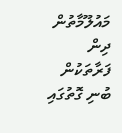މައުލޫމާތުން ދިން ފަރާތަކުން ބުނި ގޮތުގައި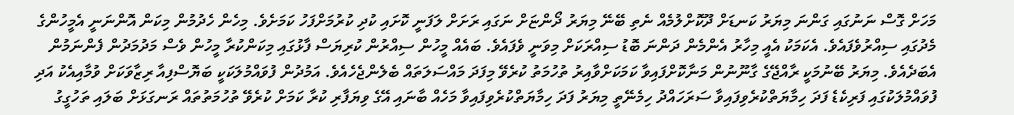މަހަށް ގޮސް ނަނުގައި ގަންނަ މިޔަރު ކަނޑަށް ދޫކޮށްލުމެއް ނެތި ބޭނޭ މިޔަރު ދޯންޏަށް ނަގައި ރަށަށް ލަފަނީ ކޮށައި ކުދި ކުރުމަށްފަހު ކަމަށެވެ. މިހެން ހެދުމުން މިކަން އޮންނަނީ އެމީހުންގެ މެދުގައި ސިއްރުވެފައެވެ. އެކަމަކު އެއީ މިހާރު އެންމެން ދަންނަ ބޮޑު ސިއްރަކަށް މިވަނީ ވެފައެވެ. ބައެއް މީހުން ސިއްރުން ކުރިޔަސް ފާޅުގައި މިކަންކުރާ މީހުން ވެސް މަދުމަދުން ފެންނަމުން އެބަދެއެވެ. މިޔަރު ބޭނުމަކީ ރާއްޖޭގެ ގާނޫނުން މަނާކޮށްފައިވާ ކަމަކަށްވާއިރު ތުހުމަތު ކުރެވޭ މިފަދަ މައްސަލަތައް ބެލެންޖެހެއެވެ. އަމުދުން ފުވައްމުލަކަކީ ބަޔޮސްފިއާ ރިޒާވަކަށް ވުމާއިއެކު އަދި ފުވައްމުލަކުގައި ފަރިކެޑެ ފަދަ ހިމާޔަތްކުރެވިފައިވާ ސަރަހައްދު ހިމެނޭތީ މިޔަރު ފަދަ ހިމާޔަތްކުރެވިފައިވާ މަހެއް ބާނައި އޭގެ ވިޔަފާރި ކުރާ ކަމަށް ކުރެވޭ ތުހުމަތުތައް ރަނގަޅަށް ބަލައި ތަހުގީގު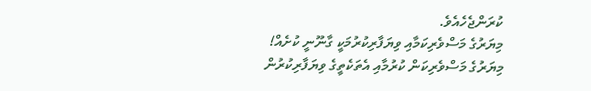ކުރަންޖެހެއެވެ.
މިޔަރުގެ މަސްވެރިކަމާއި ވިޔަފާރިކުރުމަކީ ގާނޫނީ ކުށެއް!
މިޔަރުގެ މަސްވެރިކަން ކުރުމާއި އެތަކެތީގެ ވިޔަފާރިކުރުން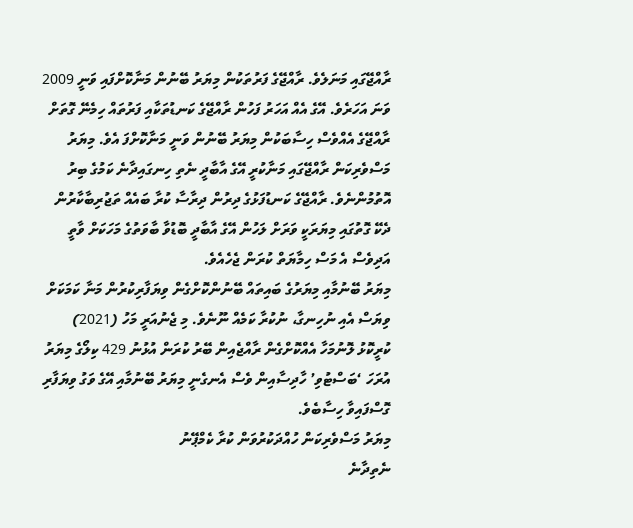ރާއްޖޭގައި މަނަލެވެ. ރާއްޖޭގެ ފަރުތަކުން މިޔަރު ބޭނުން މަނާކޮށްފައި ވަނީ 2009 ވަނަ އަހަރެވެ. އޭގެ އެއް އަހަރު ފަހުން ރާއްޖޭގެ ކަނޑުތަކާއި ފަރުތައް ހިމެނޭ ގޮތަށް ރާއްޖޭގެ އެއްވެސް ހިސާބަކުން މިޔަރު ބޭނުން ވަނީ މަނާކޮށްފަ އެވެ. މިޔަރު މަސްވެރިކަން ރާއްޖޭގައި މަނާކުރީ އޭގެ އާބާދީ ނެތި ހިނގައިދާނެ ކަމުގެ ބިރު އޮތުމުންނެވެ. ރާއްޖޭގެ ކަނޑުފަޅުގެ ދިރުން ދިރާސާ ކުރާ ބައެއް ތަޖުރިބާކާރުން ދެކޭ ގޮތުގައި މިޔަރަކީ ވަރަށް ލަހުން އޭގެ އާބާދީ ބޮޑުވާ ބާވަތުގެ މަހަކަށް ވާތީ އަދިވެސް އެ މަސް ހިމާޔަތް ކުރަން ޖެހެއެވެ.
މިޔަރު ބޭނުމާއި މިޔަރުގެ ބައިތައް ބޭނުންކޮށްގެން ވިޔަފާރިކުރުން މަނާ ކަމަކަށް ވިޔަސް އެއި ނުހިނގާ، ނުކުރާ ކަމެއް ނޫނެވެ. މި ޖެނުއަރީ މަހު (2021) ކުރީކޮޅު ލޮނުމަހާ އެއްކޮށްގެން ރާއްޖެއިން ބޭރު ކުރަން އުޅުނު 429 ކިލޯގެ މިޔަރު އުރަހަ ‘ބަސްޓުވި’ ހާދިސާއިން ވެސް އެނގެނީ މިޔަރު ބޭނުމާއި އޭގެ ވަގު ވިޔަފާރި ގޮސްފައިވާ ހިސާބެވެ.
މިޔަރު މަސްވެރިކަން ހުއްދަކުރުވަން ކުރާ ކެމްޕޭނު
ނެތިދާނެ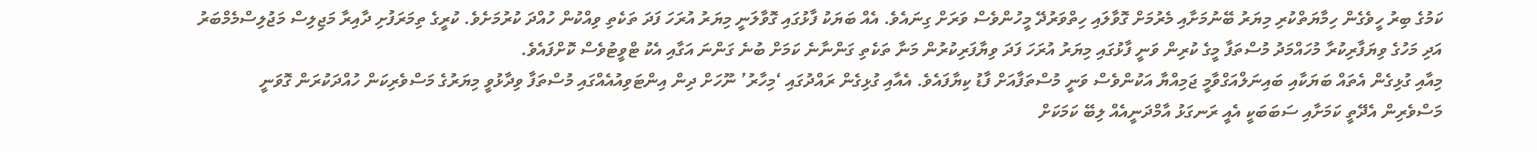ކަމުގެ ބިރު ހީވެގެން ހިމާޔަތްކުރި މިޔަރު ބޭނުމަށާއި މެރުމަށް ގޮވާލައި ހިތްވަރުދޭ މީހުންވެސް ވަރަށް ގިނައެވެ. އެއް ބަޔަކު ފާޅުގައި ގޮވާލަނީ މިޔަރު އުރަހަ ފަދަ ތަކެތި ވިއްކުން ހުއްދަ ކުރުމަށެވެ. ކުރީގެ ތިމަރަފުށި ދާއިރާ މަޖިލިސް މަޖުލިސްމެމްބަރު އަދި މަހުގެ ވިޔަފާރިކުރާ މުހައްމަދު މުސްތަފާ މީގެ ކުރިން ވަނީ ފާޅުގައި މިޔަރު އުރަހަ ފަދަ ވިޔާފަރިކުރުން މަނާ ތަކެތި ގަންނާނެ ކަމަށް ބުނެ ގަންނަ އަގާއި އެކު ޓްވީޓުވެސް ކޮށްފައެވެ.
މިއާއި ގުޅިގެން އެތައް ބަޔަކާއި ބައިނަލްއަގްވާމީ ޖަމިއްޔާ އަކުންވެސް ވަނީ މުސްތަފާއަށް ފާޑު ކިޔާފައެވެ. އެއާއި ގުޅިގެން ރައްދުގައި ‘މިހާރު’ ނޫހަށް ދިން އިންޓަވިއުއެއްގައި މުސްތަފާ ވިދާޅުވީ މިޔަރުގެ މަސްވެރިކަން ހުއްދަކުރަން ގޮވަނީ މަސްވެރިން އެދޭތީ ކަމަށާއި ސަބަބަކީ އެއީ ރަނގަޅު އާމްދަނީއެއް ލިބޭ ކަމަކަށް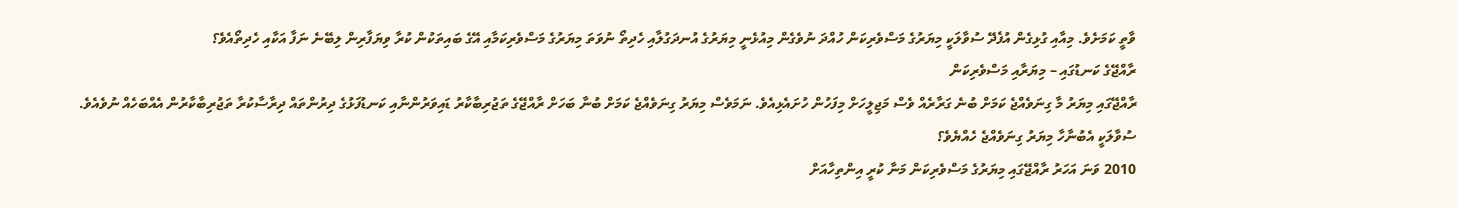ވާތީ ކަމަށެވެ. މިއާއި ގުޅިގެން އުފެދޭ ސުވާލަކީ މިޔަރުގެ މަސްވެރިކަން ހުއްދަ ނުވެގެން މިއުޅެނީ މިޔަރުގެ އުނދަގުލާއި ހެދިތޯ ނުވަތަ މިޔަރުގެ މަސްވެރިކަމާއި އޭގެ ބައިތަކުން ކުރާ ވިޔަފާރިން ލިބޭނެ ނަފާ އަކާއި ހެދިތޯއެވެ؟
ރާއްޖޭގެ ކަނޑުގައި – މިޔަރާއި މަސްވެރިކަން
ރާއްޖޭގައި މިޔަރު މާ ގިނަވެއްޖެ ކަމަށް ބުނެ ގަރާރެއް ވެސް މަޖިލީހަށް މިފަހުން ހުށައެޅިއެވެ. ނަމަވެސް މިޔަރު ގިނަވެއްޖެ ކަމަށް ބުނާ ބަހަށް ރާއްޖޭގެ ތަޖުރިބާކާރު ޑައިވަރުންނާއި ކަނޑުފަޅުގެ ދިރުންތައް ދިރާސާކުރާ ތަޖުރިބާކާރުން އެއްބަހެއް ނުވެއެވެ.
ސުވާލަކީ އެބުނާހާ މިޔަރު ގިނަވެއްޖެ ހެއްޔެވެ؟
2010 ވަނަ އަހަރު ރާއްޖޭގައި މިޔަރުގެ މަސްވެރިކަން މަނާ ކުރީ އިންތިހާއަށް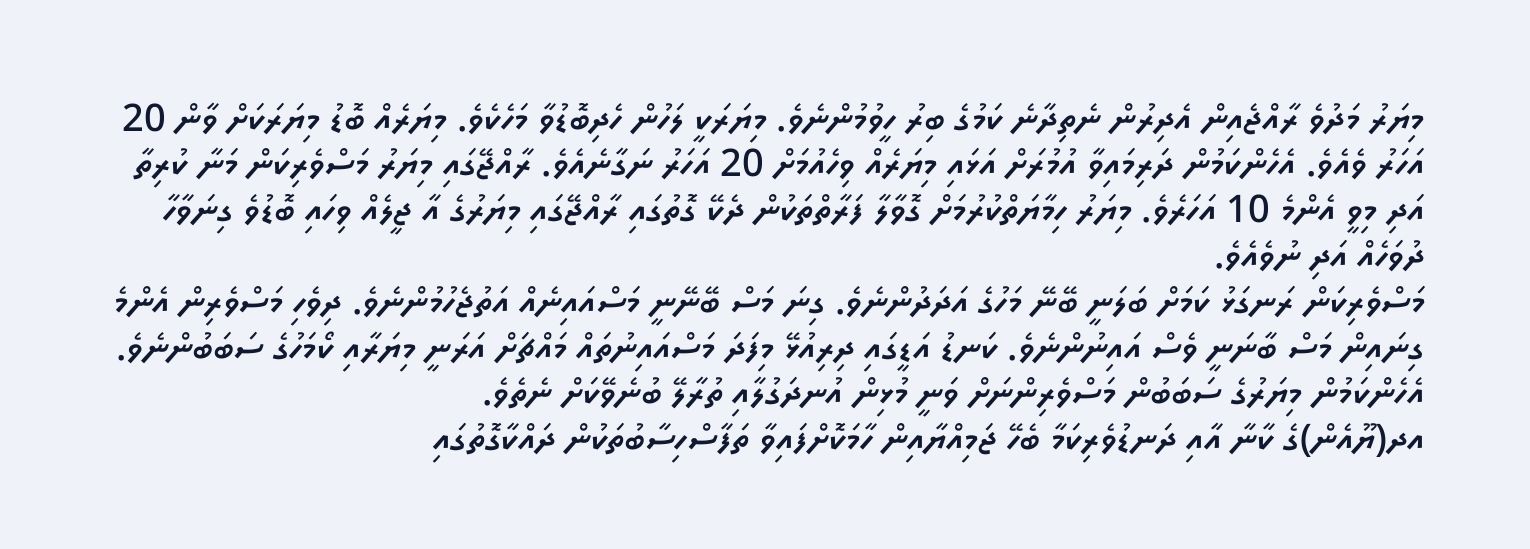މިޔަރު މަދުވެ ރާއްޖެއިން އެދިރުން ނެތިދާނެ ކަމުގެ ބިރު ހީވުމުންނެވެ. މިޔަރަކީ ލަހުން ހެދިބޮޑުވާ މަހެކެވެ. މިޔަރެއް ބޮޑު މިޔަރަކަށް ވާން 20 އަހަރު ވެއެވެ. އެހެންކަމުން ދަރިމައިވާ އުމުރަށް އަޅައި މިޔަރެއް ވިހެއުމަށް 20 އަހަރު ނަގާނެއެވެ. ރާއްޖޭގައި މިޔަރު މަސްވެރިކަން މަނާ ކުރިތާ އަދި މިވީ އެންމެ 10 އަހަރެވެ. މިޔަރު ހިމާޔަތްކުރުމަށް ގޮވާލާ ފަރާތްތަކުން ދެކޭ ގޮތުގައި ރާއްޖޭގައި މިޔަރުގެ އާ ޖީލެއް ވިހައި ބޮޑުވެ ގިނަވާހާ ދުވަހެއް އަދި ނުވެއެވެ.
މަސްވެރިކަން ރަނގަޅު ކަމަށް ބަލަނީ ބޭނޭ މަހުގެ އަދަދުންނެވެ. ގިނަ މަސް ބޭނޭނީ މަސްއައިނެއް އަތުޖެހުމުންނެވެ. ދިވެހި މަސްވެރިން އެންމެ ގިނައިން މަސް ބާނަނީ ވެސް އައިނުންނެވެ. ކަނޑު އަޑީގައި ދިރިއުޅޭ މިފަދަ މަސްއައިނުތައް މައްޗަށް އަރަނީ މިޔަރާއި ކޯމަހުގެ ސަބަބުންނެވެ. އެހެންކަމުން މިޔަރުގެ ސަބަބުން މަސްވެރިންނަށް ވަނީ މުޅިން އުނދަގުލާއި ތުރާލޭ ބުނެވޭކަށް ނެތެވެ.
އދ(ޔޫއެން)ގެ ކާނާ އާއި ދަނޑުވެރިކަމާ ބެހޭ ޖަމިއްޔާއިން ހާމަކޮށްފައިވާ ތަފާސްހިސާބުތަކުން ދައްކާގޮތުގައި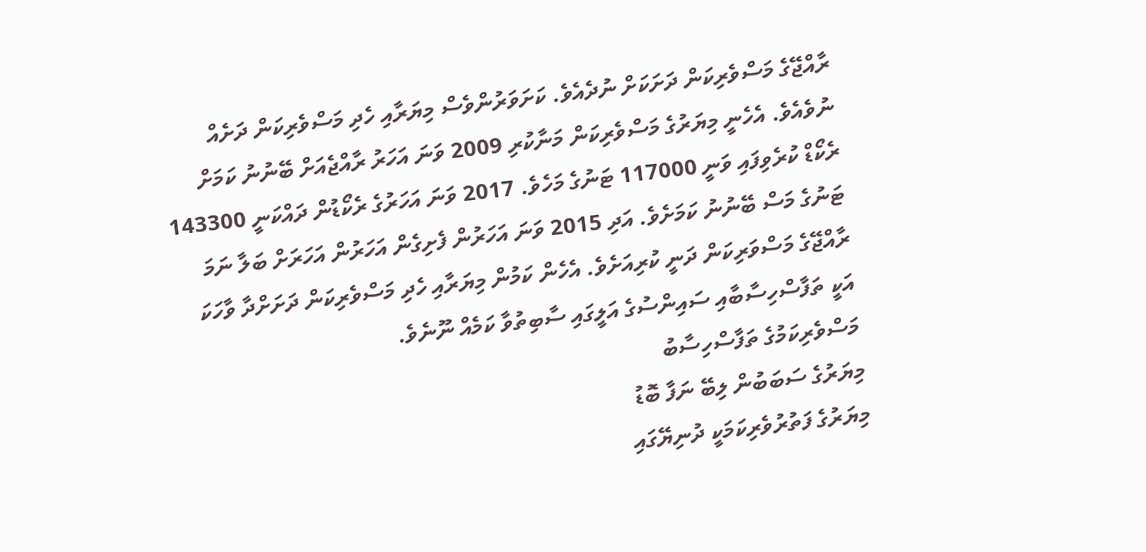ރާއްޖޭގެ މަސްވެރިކަން ދަށަކަށް ނުދެއެވެ. ކަށަވަރުންވެސް މިޔަރާއި ހެދި މަސްވެރިކަން ދަށެއް ނުވެއެވެ. އެހެނީ މިޔަރުގެ މަސްވެރިކަން މަނާކުރި 2009 ވަނަ އަހަރު ރާއްޖެއަށް ބޭނުނު ކަމަށް ރެކޯޑް ކުރެވިފައި ވަނީ 117000 ޓަނުގެ މަހެވެ. 2017 ވަނަ އަހަރުގެ ރެކޯޑުން ދައްކަނީ 143300 ޓަނުގެ މަސް ބޭނުނު ކަމަށެވެ. އަދި 2015 ވަނަ އަހަރުން ފެށިގެން އަހަރުން އަހަރަށް ބަލާ ނަމަ ރާއްޖޭގެ މަސްވަރިކަން ދަނީ ކުރިއަށެވެ. އެހެން ކަމުން މިޔަރާއި ހެދި މަސްވެރިކަން ދަށަށްދާ ވާހަކަ އަކީ ތަފާސްހިސާބާއި ސައިންސުގެ އަލީގައި ސާބިތުވާ ކަމެއް ނޫނެވެ.
މަސްވެރިކަމުގެ ތަފާސްހިސާބު
މިޔަރުގެ ސަބަބުން ލިބޭ ނަފާ ބޮޑު
މިޔަރުގެ ފަތުރުވެރިކަމަކީ ދުނިޔޭގައި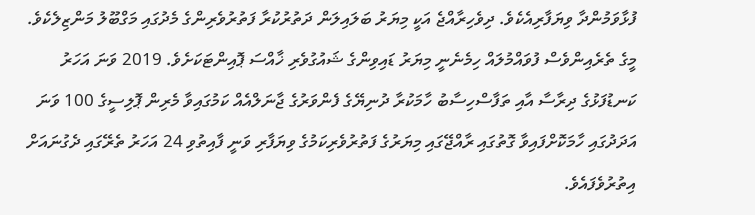ފުޅާވަމުންދާ ވިޔަފާރިއެކެވެ. ދިވެހިރާއްޖެ އަކީ މިޔަރު ބަލައިލަން ދަތުރުކުރާ ފަތުރުވެރިންގެ މެދުގައި މަގްބޫލު މަންޒިލެކެވެ. މީގެ ތެރެއިންވެސް ފުވައްމުލައް ހިމެނެނީ މިޔަރު ޑައިވިންގެ ޝައުގުވެރި ޚާއްސަ ޕޮއިންޓަކަށެވެ. 2019 ވަނަ އަހަރު ކަނޑުފަޅުގެ ދިރާސާ އާއި ތަފާސްހިސާބު ހާމަކުރާ ދުނިޔޭގެ ފެންވަރުގެ ޖާނަލްއެއް ކަމުގައިވާ މެރިން ޕޮލިސީގެ 100 ވަނަ އަދަދުގައި ހާމަކޮށްފައިވާ ގޮތުގައި ރާއްޖޭގައި މިޔަރުގެ ފަތުރުވެރިކަމުގެ ވިޔަފާރި ވަނީ ފާއިތުވި 24 އަހަރު ތެރޭގައި ދެގުނައަށް އިތުރުވެފައެވެ.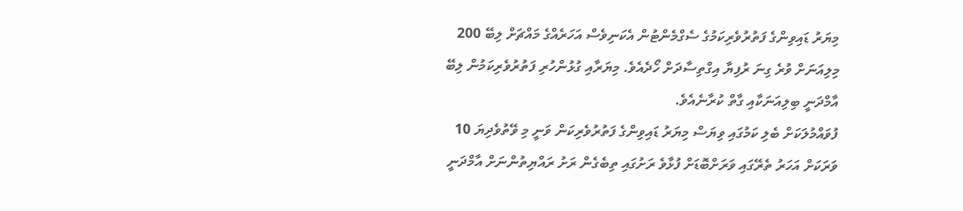މިޔަރު ޑައިވިންގެ ފަތުރުވެރިކަމުގެ ސެގްމެންޓުން އެކަނިވެސް އަހަރެއްގެ މައްޗަށް ލިބޭ 200 މިލިއަނަށް ވުރެ ގިނަ ރުފިޔާ އިގްތިސާދަށް ހޯދެއެވެ. މިޔަރާއި ގުޅުންހުރި ފަތުރުވެރިކަމުން ލިބޭ އާމްދަނީ ބިލިއަނަކާއި ގާތް ކުރާނެއެވެ.
ފުވައްމުލަކަށް ބެލި ކަމުގައި ވިޔަސް މިޔަރު ޑައިވިންގެ ފަތުރުވެރިކަން ވަނީ މި ވޭތުވެދިޔަ 10 ވަރަކަށް އަހަރު ތެރޭގައި ވަރަށްބޮޑަށް ފުޅާވެ ރަށުގައި ތިބެގެން ރަށު ރައްޔިތުންނަށް އާމްދަނީ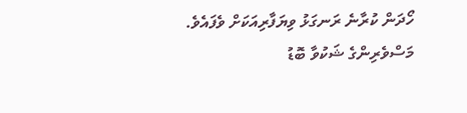ހޯދަން ކުރާނެ ރަނގަޅު ވިޔަފާރިއަކަށް ވެފައެވެ.
މަސްވެރިންގެ ޝަކުވާ ބޮޑު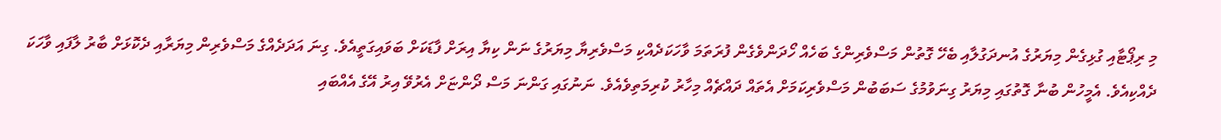މި ރިޕޯޓާއި ގުޅިގެން މިޔަރުގެ އުނދަގުލާއި ބެހޭ ގޮތުން މަސްވެރިންގެ ބަހެއް ހޯދަންވެގެން ފުރަތަމަ ވާހަކަދެއްކި މަސްވެރިޔާ މިޔަރުގެ ނަން ކިޔާ އިރަށް ފާޑަކަށް ބަވައިގަތީއެވެ. ގިނަ އަދަދެއްގެ މަސްވެރިން މިޔަރާއި ދެކޮޅަށް ބާރު ލާފައި ވާހަކަ ދެއްކިއެވެ. އެމީހުން ބުނާ ގޮތުގައި މިޔަރު ގިނަވުމުގެ ސަބަބުން މަސްވެރިކަމަށް އެތައް ދައްޗެއް މިހާރު ކުރިމަތިވެއެވެ. ނަނުގައި ގަންނަ މަސް ދޯންޏަށް އެރުވޭ އިރު އޭގެ އެއްބައި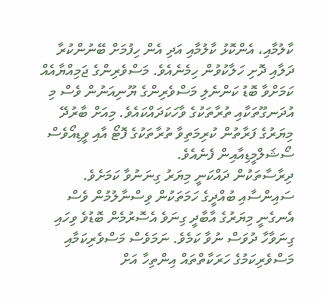ކާލުމާއި، އެންކޮޅު ކާލުމާއި އަދި އެން ހިފުމަށް ބޭނުންކުރާ ދަލާއި ދޮށި ހަލާކުވުން ހިމެނެއެވެ. މަސްވެރިންގެ ޖަމިއްޔާއެއް ކަމަށްވާ ބޮޑު ކަންނެލި މަސްވެރިންގެ ޔޫނިއަނުން ވެސް މި އުދަނގޫތަކާއި ތުރާތަކުގެ ވާހަކަދައްކައެވެ. މިއަށް ބާރުދޭ މިޔަރުގެ ފަރާތުން ކުރިމަތިވާ ތުރާތަކުގެ ފޮޓޯ އާއި ވީޑިއޯވެސް ސޯޝަލްމީޑިއާއިން ފެނެއެވެ.
ދިރާސާތަކުން ދައްކަނީ މިޔަރު ގިނަނުވާ ކަމަށެވެ. ސައިންސާއި ބުއްދީގެ ހަމަތަކުން ވިސްނާލުމުން ވެސް އެނގެނީ މިޔަރުގެ އާބާދީ ގިނަވެ އެސޮރުމެން ބޮޑުވެ ވިހައި ގިނަވާހާ ދުވަސް ނުވާ ކަމެވެ. ނަމަވެސް މަސްވެރިކަމާއި މަސްވެރިކަމުގެ ހަރަކާތްތައް އިންތިހާ އަށް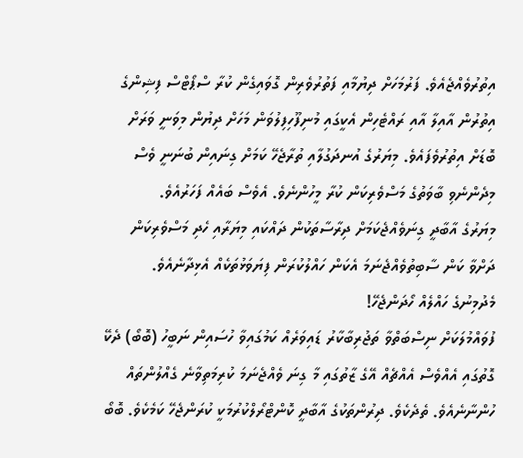އިތުރުވެއްޖެއެވެ. ފަރުމަހަށް ދިޔުމާއި ފަތުރުވެރިން ގޮވައިގެން ކުރާ ސްޕޯޓްސް ފިޝިންގެ އިތުރުން އާއިލާ އާއި ރައްޓެހިން އެކީގައި މުނިފޫހިފިލުވަން މަހަށް ދިޔުން މިވަނީ ވަރަށް ބޮޑަށް އިތުރުވެފައެވެ. މިޔަރުގެ އުނދަގުލާއި ތުރާޖެހޭ ކަމަށް ގިނައިން ބުނަނީ ވެސް މިދެންނެވި ބާވަތުގެ މަސްވެރިކަން ކުރާ މީހުންނެވެ. އެވެސް ބައެއް ފަހަރުއެވެ.
މިޔަރުގެ އާބާދީ ގިނަވެއްޖެކަމަށް ދިރާސާތަކުން ދައްކައި މިޔަރާއި ހެދި މަސްވެރިކަން ދަށްވާ ކަން ސާބިތުވެއްޖެނަމަ އެކަން ހައްލުކުރަން ފިޔަވަޅުތަކެއް އެޅިދާނެއެވެ.
މެދުމިނުގެ ހައްލެއް ހޯދަންޖެހޭ!
ފުވައްމުލަކަށް ނިސްބަތްވާ ތަޖުރިބާކާރު ޑައިވަރެއް ކަމުގައިވާ ހުސައިން ނަބީހު (ބޮބޯ) ދެކޭ ގޮތުގައި އެއްވެސް އެއްޗެއް އޭގެ ޒާތުގައި މާ ގިނަ ވެއްޖެނަމަ ކުރިމަތިވާނެ ގެއްލުންތައް ހުންނާނެއެވެ. ތެދެކެވެ. ދިރުންތަކުގެ އާބާދީ ކޮންޓްރޯލްކުރުމަކީ ކުރަންޖެހޭ ކަމެކެވެ. ބޮބޯ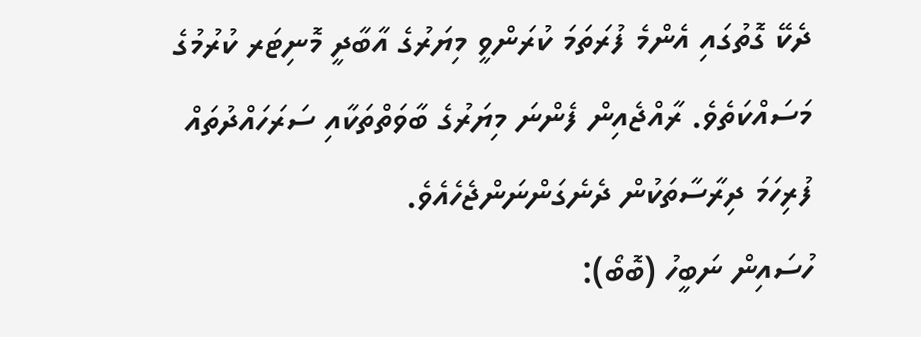ދެކޭ ގޮތުގައި އެންމެ ފުރަތަމަ ކުރަންވީ މިޔަރުގެ އާބާދީ މޮނިޓަރ ކުރުމުގެ މަސައްކަތެވެ. ރާއްޖެއިން ފެންނަ މިޔަރުގެ ބާވަތްތަކާއި ސަރަހައްދުތައް ފުރިހަމަ ދިރާސާތަކުން ދެނެގަންނަންޖެހެއެވެ.
ހުސައިން ނަބީހު (ބޮބޯ):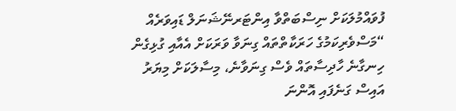ފުވައްމުލަކަށް ނިސްބަތްވާ އިންޓަރނޭޝަނަލް ޑައިވަރެއް
“މަސްވެރިކަމުގެ ހަރަކާތްތައް ގިނަވާ ވަރަކަށް އެއާއި ގުޅިގެން ހިނގާނެ ހާދިސާތައް ވެސް ގިނަވާނެ، މިސާލަކަށް މިޔަރު އައިސް ގަނެފައި އޮންނަ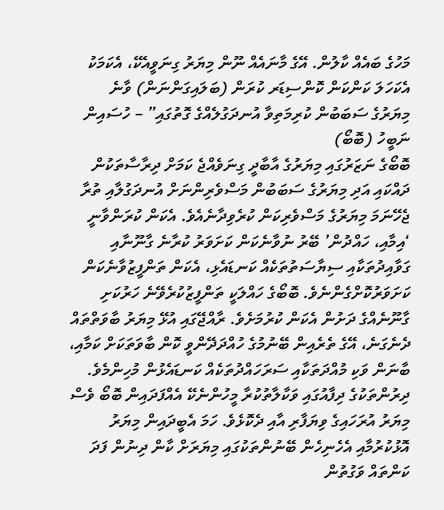މަހުގެ ބައެއް ކާލުން. އޭގެ މާނައެއް ނޫން މިޔަރު ގިނަވީއެކޭ، އެކަމަކު އެކަހަލަ ކަންކަން ކޮންސިޑަރ ކުރަން (ބަލައިގަންނަން) ވާނެ މިޔަރުގެ ސަބަބުން ކުރިމަތިވާ އުނދަގުލެއްގެ ގޮތުގައި” – ހުސައިން ނަބީހު (ބޮބޯ)
ބޮބޯގެ ނަޒަރުގައި މިޔަރުގެ އާބާދީ ގިނަވެއްޖެ ކަމަށް ދިރާސާތަކުން ދައްކައި އަދި މިޔަރުގެ ސަބަބުން މަސްވެރިންނަށް އުނދަގުލާއި ތުރާ ޖެހޭނަމަ މިޔަރުގެ މަސްވެރިކަން ކުރެވިދާނެއެވެ. އެކަން ކުރަންވާނީ ‘އިމާއި، ހައްދުން’ ބޭރު ނުވާނެކަން ކަށަވަރު ކުރާނެ ގާނޫނާއި ގަވާއިދުތަކާއި ސިޔާސަތުތަކެއް ކަނޑައެޅި، އެކަން ތަންފީޒުވާނެކަން ކަށަވަރުކޮށްގެންނެވެ. ބޮބޯގެ ހައްލަކީ ތަންފީޒުކުރެވޭނެ ހަރުކަށި ގާނޫނެއްގެ ދަށުން އެކަން ކުރުމަށެވެ. ރާއްޖޭގައި އުޅޭ މިޔަރު ބާވަތްތައް ދެނެގަނެ، އޭގެ ތެރެއިން ބޭނުމުގެ ހުއްދަދޭންވީ ކޮން ބާވަތަކަށް ކަމާއި، ބާނަން ވަކި މުއްދަތަކާއި ސަރަހައްދުތަކެއް ކަނޑައެޅުން މުހިންމެވެ.
ދިރުންތަކުގެ ދިފާއުގައި ވަކާލާތުކުރާ މީހުންނެކޭ އެއްފަދައިން ބޮބޯ ވެސް މިޔަރު އުރަހައިގެ ވިޔަފާރި އާއި ދެކޮޅެވެ. ހަމަ އެބީދައިން މިޔަރު އޮޅުކުރުމާއި އެހެނިހެން ބޭނުންތަކުގައި މިޔަރަށް ކާން ދިނުން ފަދަ ކަންތައް ވަގުތުން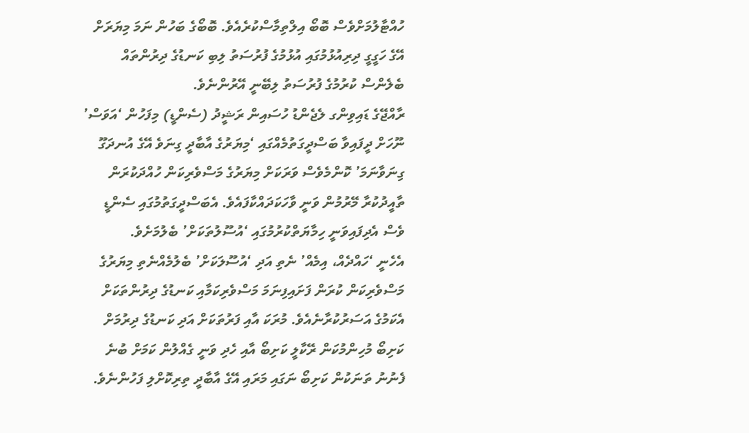ހުއްޓާލުމަށްވެސް ބޮބޯ އިލްތިމާސްކުރެއެވެ. ބޮބޯގެ ބަހުން ނަމަ މިޔަރަށް އޭގެ ހަގީގީ ދިރިއުޅުމުގައި އުޅުމުގެ ފުރުސަތު ލިބި ކަނޑުގެ ދިރުންތައް ބެލެންސް ކުރުމުގެ ފުރުސަތު ލިބޭނީ އޭރުންނެވެ.
ރާއްޖޭގެ ޑައިވިންގ ލެޖެންޑު ހުސައިން ރަޝީދު (ސެންޑީ) މިފަހުން ‘އަވަސް’ ނޫހަށް ދީފައިވާ ބަސްދީގަތުމެއްގައި ‘މިޔަރުގެ އާބާދީ ގިނަވެ އޭގެ އުނދަގޫ ގިނަވާނަމަ’ ކޮންމެވެސް ވަރަކަށް މިޔަރުގެ މަސްވެރިކަން ހުއްދަކުރަން ތާއީދުކުރާ މޭރުމުން ވަނީ ވާހަކަދައްކާފައެވެ. އެބަސްދީގަތުމުގައި ސެންޑީ ވެސް އެދިފައިވަނީ ހިމާޔަތްކުރުމުގައި ‘އުސޫލުތަކަށް’ ބެލުމަށެވެ.
އެހެނީ ‘ހައްދެއް، އިމެއް’ ނެތި އަދި ‘އުސޫލަކަށް’ ބެލުމެއްނެތި މިޔަރުގެ މަސްވެރިކަން ކުރަން ފަށައިފިނަމަ މަސްވެރިކަމާއި ކަނޑުގެ ދިރުންތަކަށް އެކަމުގެ އަސަރުކުރާނެއެވެ. މުރަކަ އާއި ފަރުތަކަށް އަދި ކަނޑުގެ ދިރުމަށް ކަށިބޯ މުހިންމުކަން ރޭކާލީ ކަށިބޯ އާއި ހެދި ވަނީ ގެއްލުން ކަމަށް ބުނެ ފެނުނު ތަނަކުން ކަށިބޯ ނަގައި މަރައި އޭގެ އާބާދީ ތިރިކޮށްލި ފަހުންނެވެ.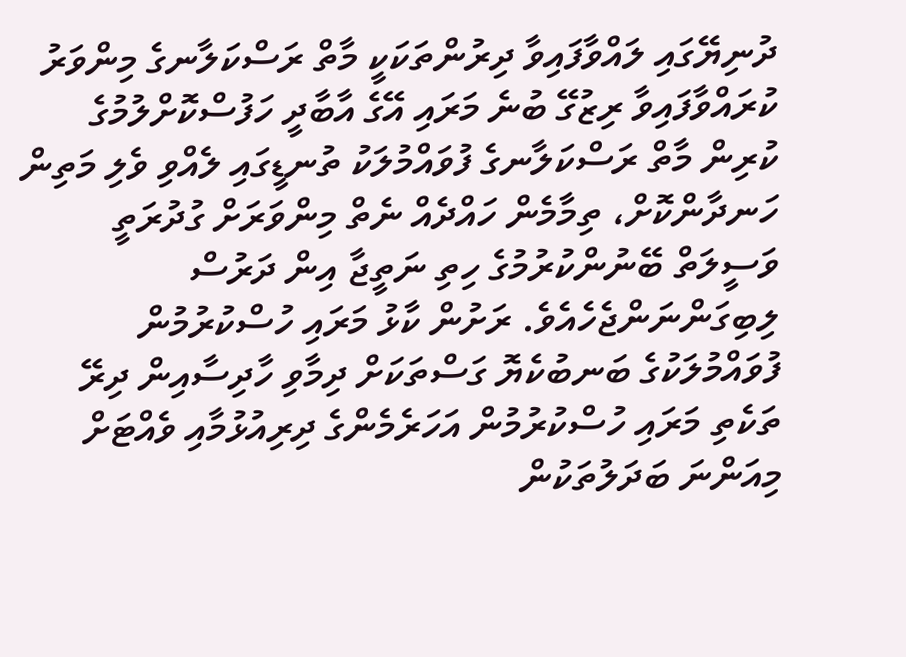ދުނިޔޭގައި ލައްވާފައިވާ ދިރުންތަކަކީ މާތް ރަސްކަލާނގެ މިންވަރު ކުރައްވާފައިވާ ރިޒުގޭ ބުނެ މަރައި އޭގެ އާބާދީ ހަފުސްކޮށްލުމުގެ ކުރިން މާތް ރަސްކަލާނގެ ފުވައްމުލަކު ތުނޑީގައި ލެއްވި ވެލި މަތިން ހަނދާންކޮށް، ތިމާމެން ހައްދެއް ނެތް މިންވަރަށް ގުދުރަތީ ވަސީލަތް ބޭނުންކުރުމުގެ ހިތި ނަތީޖާ އިން ދަރުސް ލިބިގަންނަންޖެހެއެވެ. ރަށުން ކާޅު މަރައި ހުސްކުރުމުން ފުވައްމުލަކުގެ ބަނބުކެޔޮ ގަސްތަކަށް ދިމާވި ހާދިސާއިން ދިރޭ ތަކެތި މަރައި ހުސްކުރުމުން އަހަރެމެންގެ ދިރިއުޅުމާއި ވެއްޓަށް މިއަންނަ ބަދަލުތަކުން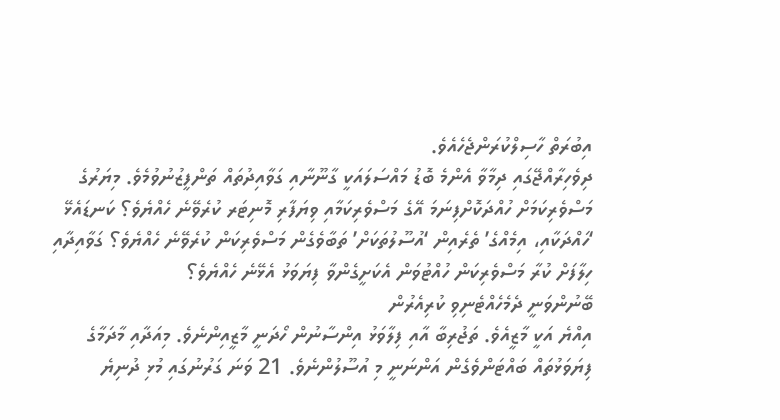އިބުރަތް ހާސިލްކުރަންޖެހެއެވެ.
ދިވެހިރާއްޖޭގައި ދިމާވާ އެންމެ ބޮޑު މައްސަލައަކީ ގާނޫނާއި ގަވާއިދުތައް ތަންފީޒުނުވުމެވެ. މިޔަރުގެ މަސްވެރިކަމަށް ހުއްދަކޮށްފިނަމަ އޭގެ މަސްވެރިކަމާއި ވިޔަފާރި މޮނިޓަރ ކުރެވޭނެ ހެއްޔެވެ؟ ކަނޑައެޅޭ ‘ހައްދަކާއި، އިމެއްގެ’ ތެރެއިން ‘އުސޫލުތަކަށް’ ތަބާވެގެން މަސްވެރިކަން ކުރެވޭނެ ހެއްޔެވެ؟ ގަވާއިދާއި ހިލާފަށް ކުރާ މަސްވެރިކަން ހުއްޓުވަން އެކަށީގެންވާ ފިޔަވަޅު އެޅޭނެ ހެއްޔެވެ؟
ބޭނުންވަނީ ދެމެހެއްޓެނިވި ކުރިއެރުން
އިއްޔެ އަކީ މާޒީއެވެ. ތަޖުރިބާ އާއި ފިލާވަޅު އިންސާނުން ހޯދަނީ މާޒީއިންނެވެ. މިއަދާއި މާދަމާގެ ފިޔަވަޅުތައް ބައްޓަންވެގެން އަންނަނީ މި އުސޫލުންނެވެ. 21 ވަނަ ގަރުނުގައި މުޅި ދުނިޔެ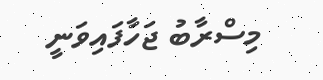މިސްރާބު ޖަހާފައިވަނީ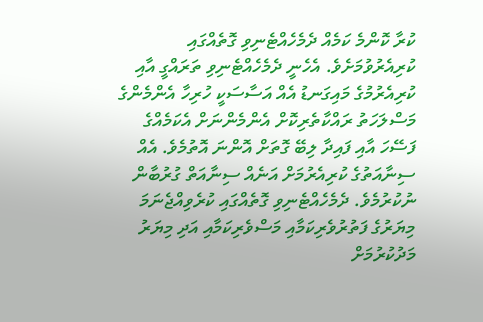ކުރާ ކޮންމެ ކަމެއް ދެމެހެއްޓެނިވި ގޮތެއްގައި ކުރިއެރުވުމަށެވެ. އެހެނީ ދެމެހެއްޓެނިވި ތަރައްގީ އާއި ކުރިއެރުމުގެ މައިގަނޑު އެއް އަސާސަކީ ހުރިހާ އެންމެންގެ މަސްލަހަތު ރައްކާތެރިކޮށް އެންމެންނަށް އެކަމެއްގެ ފަސޭހަ އާއި ފައިދާ ލިބޭ ގޮތަށް އޮންނަ އޮތުމެވެ. އެއް ސިނާއަތުގެ ކުރިއެރުމަށް އަނެއް ސިނާއަތް ގުރުބާން ނުކުރުމެވެ. ދެމެހެއްޓެނިވި ގޮތެއްގައި ކުރެވިއްޖެނަމަ މިޔަރުގެ ފަތުރުވެރިކަމާއި މަސްވެރިކަމާއި އަދި މިޔަރު މަދުކުރުމަށް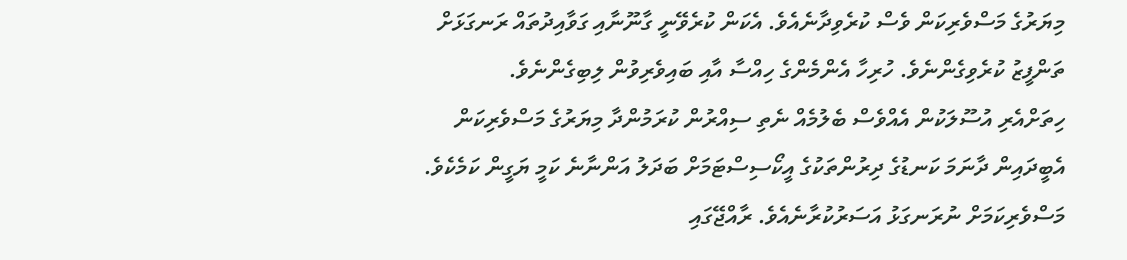މިޔަރުގެ މަސްވެރިކަން ވެސް ކުރެވިދާނެއެވެ. އެކަން ކުރެވޭނީ ގާނޫނާއި ގަވާއިދުތައް ރަނގަޅަށް ތަންފީޒު ކުރެވިގެންނެވެ. ހުރިހާ އެންމެންގެ ހިއްސާ އާއި ބައިވެރިވުން ލިބިގެންނެވެ.
ހިތަށްއެރި އުސޫލަކުން އެއްވެސް ބެލުމެއް ނެތި ސިއްރުން ކުރަމުންދާ މިޔަރުގެ މަސްވެރިކަން އެބީދައިން ދާނަމަ ކަނޑުގެ ދިރުންތަކުގެ އީކޯސިސްޓަމަށް ބަދަލު އަންނާނެ ކަމީ ޔަގީން ކަމެކެވެ. މަސްވެރިކަމަށް ނުރަނގަޅު އަސަރުކުރާނެއެވެ. ރާއްޖޭގައި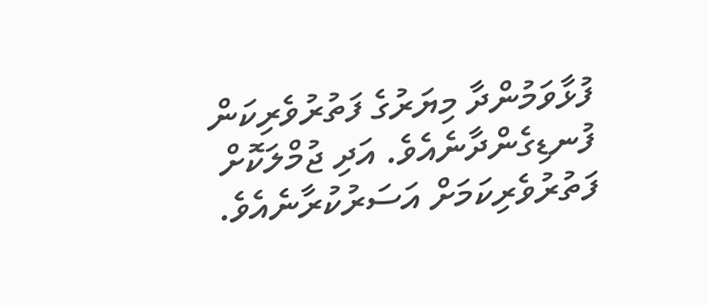ފުޅާވަމުންދާ މިޔަރުގެ ފަތުރުވެރިކަން ފުނޑިގެންދާނެއެވެ. އަދި ޖުމްލަކޮށް ފަތުރުވެރިކަމަށް އަސަރުކުރާނެއެވެ.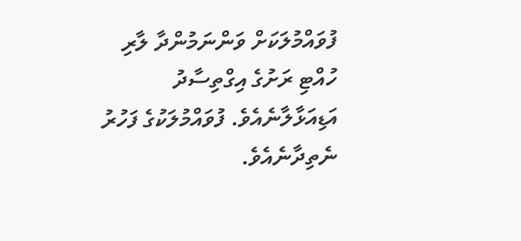ފުވައްމުލަކަށް ވަންނަމުންދާ ލާރި ހުއްޓި ރަށުގެ އިގްތިސާދު އަޑިއަޅާލާނެއެވެ. ފުވައްމުލަކުގެ ފަހުރު ނެތިދާނެއެވެ.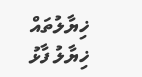ޚިޔާލުތައް
ޚިޔާލު ފާޅު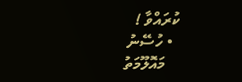ކުރައްވާ !
  • ހުސޭނު
    މައޮލޫމަތު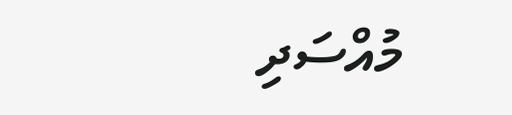މުއްސަދި